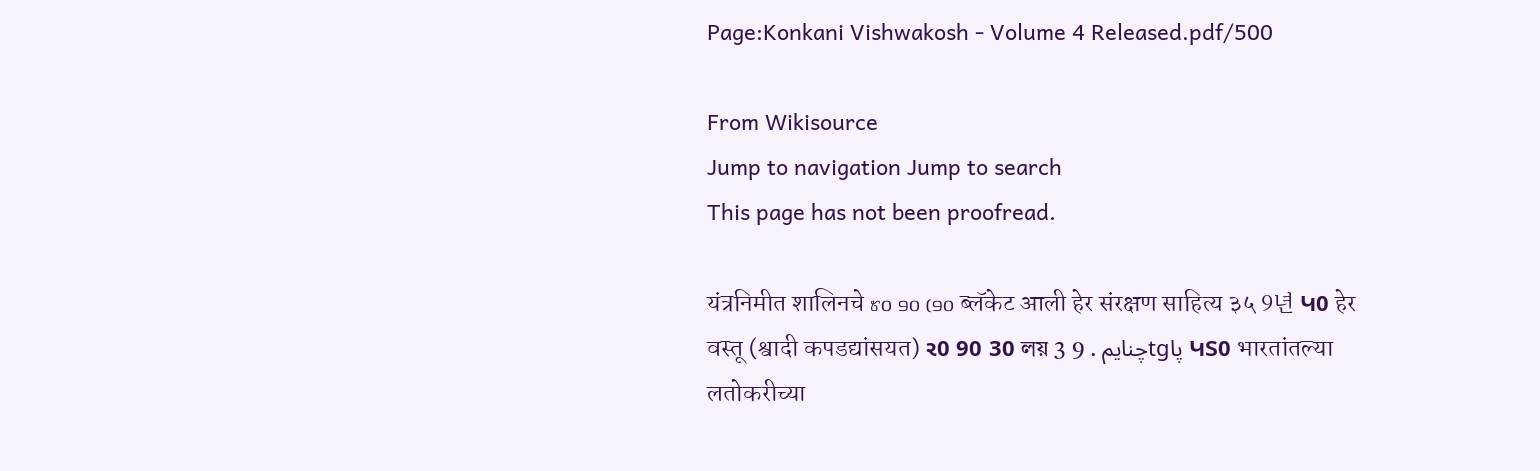Page:Konkani Vishwakosh - Volume 4 Released.pdf/500

From Wikisource
Jump to navigation Jump to search
This page has not been proofread.

यंत्रनिमीत शालिनचे Ꮡ0 90 (90 ब्लॅकेट आली हेर संरक्षण साहित्य ३५ 9년 Կ0 हेर वस्तू (श्वादी कपडद्यांसयत) ર0 90 30 লয় 3 9 . چنایمtgپا ԿՏ0 भारतांतल्या लतोकरीच्या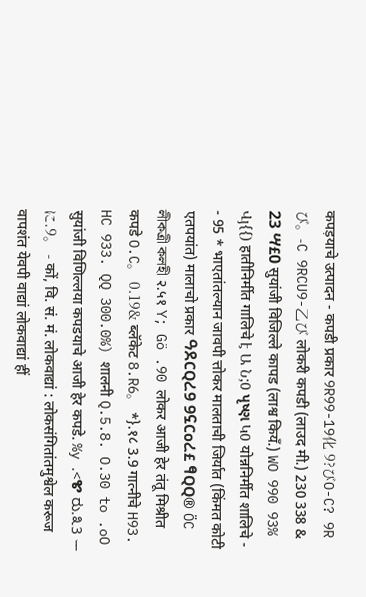कपड़याचे उत्पादन - कपडी प्रकार 9R99-19化 9?びO-C? 9Rび。-C 9RCU9-乙び लोकरी कपडी (लाउद मी.) 230 338 & 23 ሣ£0 सुयांजी विजिल्ले कापड (लाश्व कियँ.) WO 990 93% Վյ{{) हातीनिर्मीत गालिचे է Ա Ն;0 પૃષ્ણ Կ0 योन्ननिर्मीत शालिचे - - 95 * भाएतांतल्यान जावपी त्तोकर मालताची जिर्यात (किंमत कोटी एतपयांत) मालाचो प्रकार ዓደCQረ9 9ኗCoረ£ ፃQQ® ÖC লীকত্রী কলহী २.५१ Y; Gö .90 लोकर आजी हेर तंतू मिश्रीत कपडे O.C。 0.19& ब्लॅकेट 8.R6。 *}.१८ 3.9 गात्नीचे H93. HC 933. QQ 300.0%) शालनी Q.5.8. O.30 to .oO सुयांजी विणिल्लया कपडयाचे आजी हेर कपडे. %y .<Ꮡ ರು.೩3 ーに.9。 - कों, वि. सं. मं. लोकवाद्यां : लोकसंगितांतमुश्वेल करूज वापशंत येवपी वाद्यां लोकवाद्यां हीं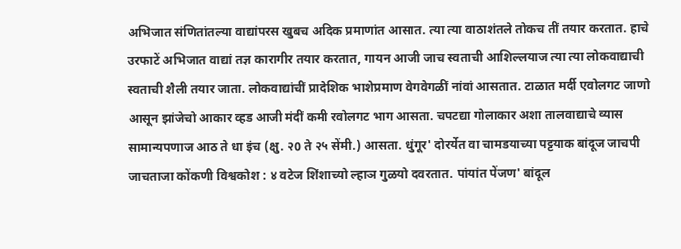अभिजात संणितांतल्या वाद्यांपरस खुबच अदिक प्रमाणांत आसात. त्या त्या वाठाशंतले तोकच तीं तयार करतात. हाचे उरफाटें अभिजात वाद्यां तज्ञ कारागीर तयार करतात, गायन आजी जाच स्वताची आशिल्लयाज त्या त्या लोकवाद्याची स्वताची शैली तयार जाता. लोकवाद्यांचीं प्रादेशिक भाशेप्रमाण वेगवेगळीं नांवां आसतात. टाळात मर्दी एवोलगट जाणो आसून झांजेचो आकार व्हड आजी मंदीं कमी रवोलगट भाग आसता. चपटद्या गोलाकार अशा तालवाद्याचे व्यास सामान्यपणाज आठ ते धा इंच (क्षु. २0 ते २५ सेंमी.) आसता. धुंगूर' दोरर्येत वा चामडयाच्या पट्टयाक बांदूज जाचपी जाचताजा कोंकणी विश्वकोश : ४ वटेज शिंशाच्यो ल्हाञ गुळयो दवरतात. पांयांत पेंजण' बांदूल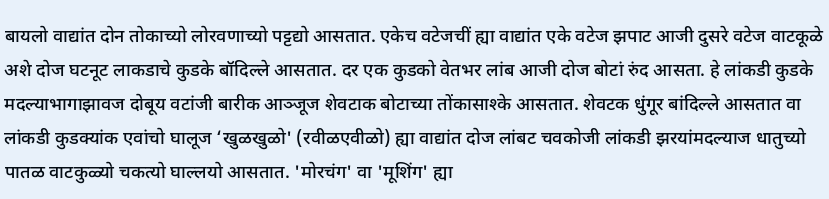बायलो वाद्यांत दोन तोकाच्यो लोरवणाच्यो पट्टद्यो आसतात. एकेच वटेजचीं ह्या वाद्यांत एके वटेज झपाट आजी दुसरे वटेज वाटकूळे अशे दोज घटनूट लाकडाचे कुडके बॉदिल्ले आसतात. दर एक कुडको वेतभर लांब आजी दोज बोटां रुंद आसता. हे लांकडी कुडके मदल्याभागाझावज दोबूय वटांजी बारीक आञ्जूज शेवटाक बोटाच्या तोंकासाश्के आसतात. शेवटक धुंगूर बांदिल्ले आसतात वा लांकडी कुडक्यांक एवांचो घालूज ‘खुळखुळो' (रवीळएवीळो) ह्या वाद्यांत दोज लांबट चवकोजी लांकडी झरयांमदल्याज धातुच्यो पातळ वाटकुळ्यो चकत्यो घाल्लयो आसतात. 'मोरचंग' वा 'मूशिंग' ह्या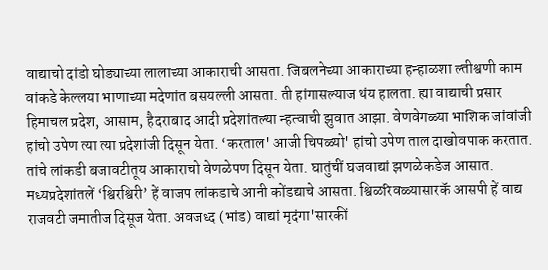वाद्याचो दांडो घोड्याच्या लालाच्या आकाराची आसता. जिबलनेच्या आकाराच्या हन्हाळशा ल्तीश्वणी काम वांकडे केल्लया भाणाच्या मदेणांत बसयल्ली आसता. ती हांगासल्याज थंय हालता. ह्या वाद्याची प्रसार हिमाचल प्रदेश, आसाम, हैदराबाद आदी प्रदेशांतल्या न्हत्वाची झुवात आझा. वेणवेगळ्या भाशिक जांवांजी हांचो उपेण त्या त्या प्रदेशांजी दिसून येता. ‘करताल' आजी चिपळ्यो' हांचो उपेण ताल दाखोवपाक करतात. तांचे लांकडी बजावटीतूय आकाराचो वेणळेपण दिसून येता. घातुंचीं घजवाद्यां झणळेकडेज आसात. मध्यप्रदेशांतलें ‘श्विरश्विरी’ हें वाजप लांकडाचे आनी कोंडद्याचे आसता. श्विळरिवळ्यासारकॅ आसपी हें वाद्य राजवटी जमातीज दिसूज येता. अवजध्द (भांड) वाद्यां मृदंगा'सारकीं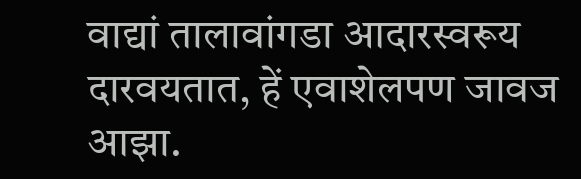वाद्यां तालावांगडा आदारस्वरूय दारवयतात, हें एवाशेलपण जावज आझा.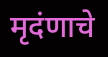मृदंणाचे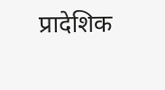प्रादेशिक